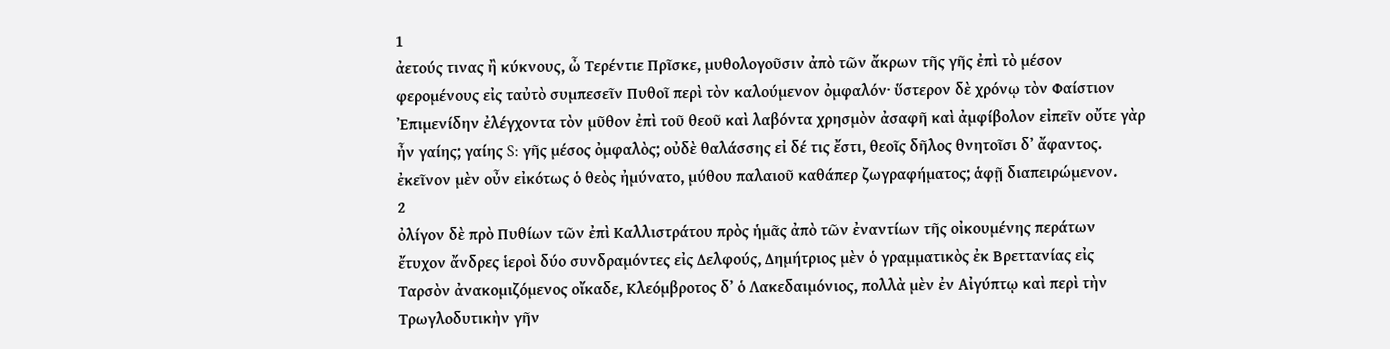1
ἀετούς τινας ἢ κύκνους, ὦ Τερέντιε Πρῖσκε, μυθολογοῦσιν ἀπὸ τῶν ἄκρων τῆς γῆς ἐπὶ τὸ μέσον φερομένους εἰς ταὐτὸ συμπεσεῖν Πυθοῖ περὶ τὸν καλούμενον ὀμφαλόν· ὕστερον δὲ χρόνῳ τὸν Φαίστιον Ἐπιμενίδην ἐλέγχοντα τὸν μῦθον ἐπὶ τοῦ θεοῦ καὶ λαβόντα χρησμὸν ἀσαφῆ καὶ ἀμφίβολον εἰπεῖν οὔτε γὰρ ἦν γαίης; γαίης S: γῆς μέσος ὀμφαλὸς; οὐδὲ θαλάσσης εἰ δέ τις ἔστι, θεοῖς δῆλος θνητοῖσι δʼ ἄφαντος. ἐκεῖνον μὲν οὖν εἰκότως ὁ θεὸς ἠμύνατο, μύθου παλαιοῦ καθάπερ ζωγραφήματος; ἁφῇ διαπειρώμενον.
2
ὀλίγον δὲ πρὸ Πυθίων τῶν ἐπὶ Καλλιστράτου πρὸς ἡμᾶς ἀπὸ τῶν ἐναντίων τῆς οἰκουμένης περάτων ἔτυχον ἄνδρες ἱεροὶ δύο συνδραμόντες εἰς Δελφούς, Δημήτριος μὲν ὁ γραμματικὸς ἐκ Βρεττανίας εἰς Ταρσὸν ἀνακομιζόμενος οἴκαδε, Κλεόμβροτος δʼ ὁ Λακεδαιμόνιος, πολλὰ μὲν ἐν Αἰγύπτῳ καὶ περὶ τὴν Τρωγλοδυτικὴν γῆν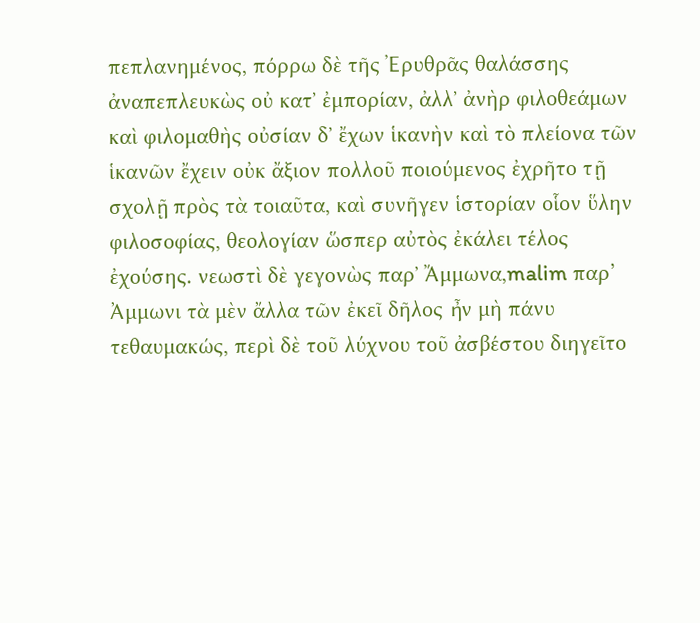πεπλανημένος, πόρρω δὲ τῆς Ἐρυθρᾶς θαλάσσης ἀναπεπλευκὼς οὐ κατʼ ἐμπορίαν, ἀλλʼ ἀνὴρ φιλοθεάμων καὶ φιλομαθὴς οὐσίαν δʼ ἔχων ἱκανὴν καὶ τὸ πλείονα τῶν ἱκανῶν ἔχειν οὐκ ἄξιον πολλοῦ ποιούμενος ἐχρῆτο τῇ σχολῇ πρὸς τὰ τοιαῦτα, καὶ συνῆγεν ἱστορίαν οἷον ὕλην φιλοσοφίας, θεολογίαν ὥσπερ αὐτὸς ἐκάλει τέλος ἐχούσης. νεωστὶ δὲ γεγονὼς παρʼ Ἄμμωνα,malim παρ’ Ἀμμωνι τὰ μὲν ἄλλα τῶν ἐκεῖ δῆλος ἦν μὴ πάνυ τεθαυμακώς, περὶ δὲ τοῦ λύχνου τοῦ ἀσβέστου διηγεῖτο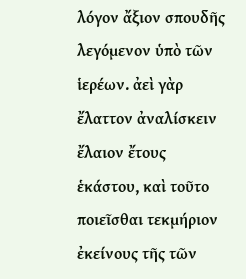λόγον ἄξιον σπουδῆς λεγόμενον ὑπὸ τῶν ἱερέων. ἀεὶ γὰρ ἔλαττον ἀναλίσκειν ἔλαιον ἔτους ἑκάστου, καὶ τοῦτο ποιεῖσθαι τεκμήριον ἐκείνους τῆς τῶν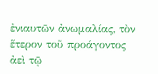ἐνιαυτῶν ἀνωμαλίας, τὸν ἕτερον τοῦ προάγοντος ἀεὶ τῷ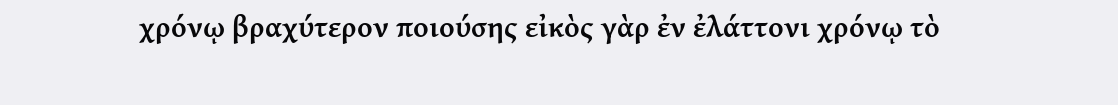χρόνῳ βραχύτερον ποιούσης εἰκὸς γὰρ ἐν ἐλάττονι χρόνῳ τὸ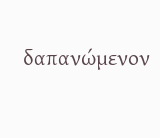δαπανώμενον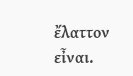ἔλαττον εἶναι.